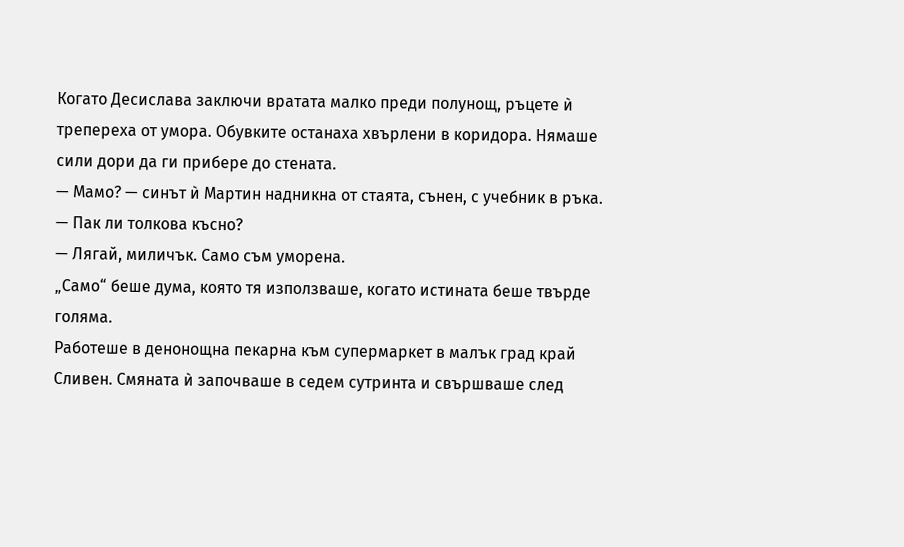Когато Десислава заключи вратата малко преди полунощ, ръцете ѝ трепереха от умора. Обувките останаха хвърлени в коридора. Нямаше сили дори да ги прибере до стената.
— Мамо? — синът ѝ Мартин надникна от стаята, сънен, с учебник в ръка. — Пак ли толкова късно?
— Лягай, миличък. Само съм уморена.
„Само“ беше дума, която тя използваше, когато истината беше твърде голяма.
Работеше в денонощна пекарна към супермаркет в малък град край Сливен. Смяната ѝ започваше в седем сутринта и свършваше след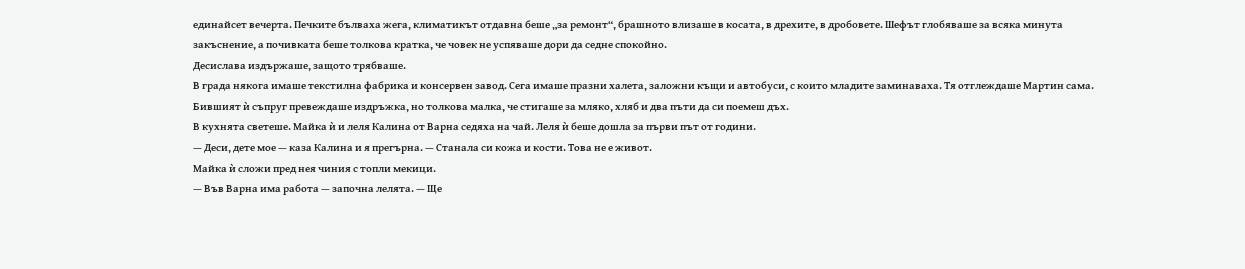единайсет вечерта. Печките бълваха жега, климатикът отдавна беше „за ремонт“, брашното влизаше в косата, в дрехите, в дробовете. Шефът глобяваше за всяка минута закъснение, а почивката беше толкова кратка, че човек не успяваше дори да седне спокойно.
Десислава издържаше, защото трябваше.
В града някога имаше текстилна фабрика и консервен завод. Сега имаше празни халета, заложни къщи и автобуси, с които младите заминаваха. Тя отглеждаше Мартин сама. Бившият ѝ съпруг превеждаше издръжка, но толкова малка, че стигаше за мляко, хляб и два пъти да си поемеш дъх.
В кухнята светеше. Майка ѝ и леля Калина от Варна седяха на чай. Леля ѝ беше дошла за първи път от години.
— Деси, дете мое — каза Калина и я прегърна. — Станала си кожа и кости. Това не е живот.
Майка ѝ сложи пред нея чиния с топли мекици.
— Във Варна има работа — започна лелята. — Ще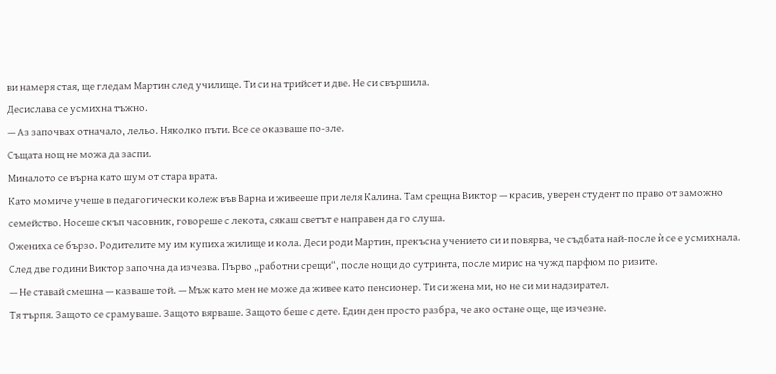ви намеря стая, ще гледам Мартин след училище. Ти си на трийсет и две. Не си свършила.
Десислава се усмихна тъжно.
— Аз започвах отначало, лельо. Няколко пъти. Все се оказваше по-зле.
Същата нощ не можа да заспи.
Миналото се върна като шум от стара врата.
Като момиче учеше в педагогически колеж във Варна и живееше при леля Калина. Там срещна Виктор — красив, уверен студент по право от заможно семейство. Носеше скъп часовник, говореше с лекота, сякаш светът е направен да го слуша.
Ожениха се бързо. Родителите му им купиха жилище и кола. Деси роди Мартин, прекъсна учението си и повярва, че съдбата най-после ѝ се е усмихнала.
След две години Виктор започна да изчезва. Първо „работни срещи“, после нощи до сутринта, после мирис на чужд парфюм по ризите.
— Не ставай смешна — казваше той. — Мъж като мен не може да живее като пенсионер. Ти си жена ми, но не си ми надзирател.
Тя търпя. Защото се срамуваше. Защото вярваше. Защото беше с дете. Един ден просто разбра, че ако остане още, ще изчезне.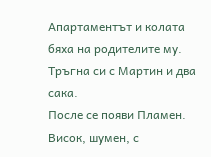Апартаментът и колата бяха на родителите му. Тръгна си с Мартин и два сака.
После се появи Пламен. Висок, шумен, с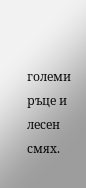големи ръце и лесен смях.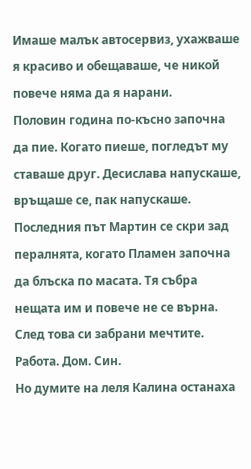Имаше малък автосервиз, ухажваше я красиво и обещаваше, че никой повече няма да я нарани.
Половин година по-късно започна да пие. Когато пиеше, погледът му ставаше друг. Десислава напускаше, връщаше се, пак напускаше. Последния път Мартин се скри зад пералнята, когато Пламен започна да блъска по масата. Тя събра нещата им и повече не се върна.
След това си забрани мечтите.
Работа. Дом. Син.
Но думите на леля Калина останаха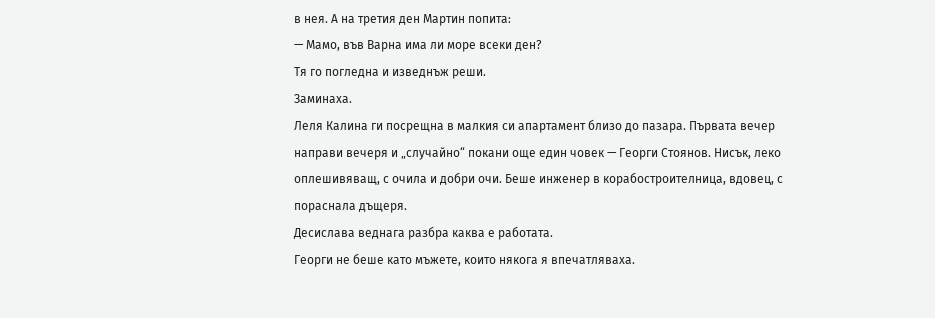в нея. А на третия ден Мартин попита:
— Мамо, във Варна има ли море всеки ден?
Тя го погледна и изведнъж реши.
Заминаха.
Леля Калина ги посрещна в малкия си апартамент близо до пазара. Първата вечер направи вечеря и „случайно“ покани още един човек — Георги Стоянов. Нисък, леко оплешивяващ, с очила и добри очи. Беше инженер в корабостроителница, вдовец, с пораснала дъщеря.
Десислава веднага разбра каква е работата.
Георги не беше като мъжете, които някога я впечатляваха.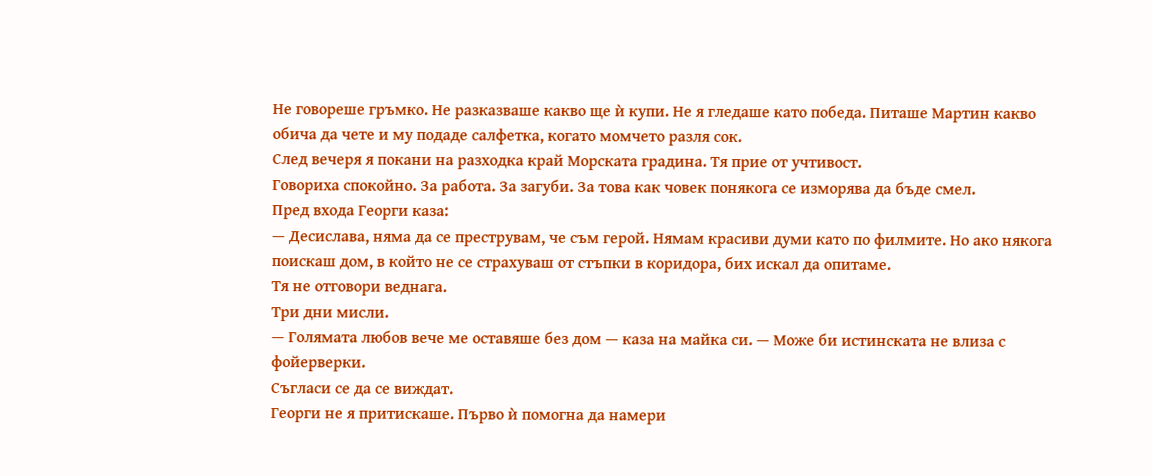Не говореше гръмко. Не разказваше какво ще ѝ купи. Не я гледаше като победа. Питаше Мартин какво обича да чете и му подаде салфетка, когато момчето разля сок.
След вечеря я покани на разходка край Морската градина. Тя прие от учтивост.
Говориха спокойно. За работа. За загуби. За това как човек понякога се изморява да бъде смел.
Пред входа Георги каза:
— Десислава, няма да се преструвам, че съм герой. Нямам красиви думи като по филмите. Но ако някога поискаш дом, в който не се страхуваш от стъпки в коридора, бих искал да опитаме.
Тя не отговори веднага.
Три дни мисли.
— Голямата любов вече ме оставяше без дом — каза на майка си. — Може би истинската не влиза с фойерверки.
Съгласи се да се виждат.
Георги не я притискаше. Първо ѝ помогна да намери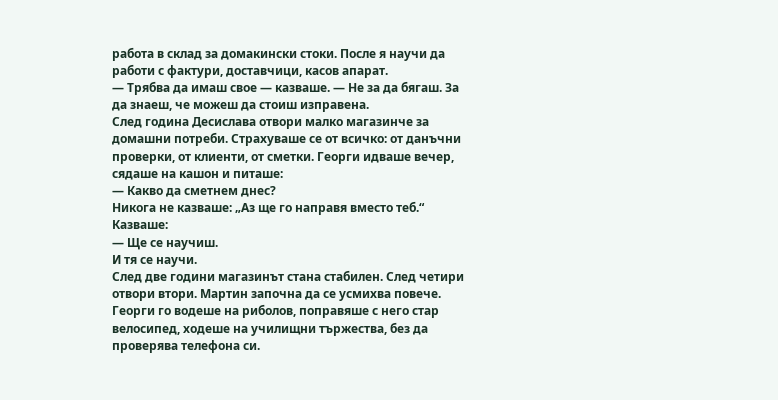работа в склад за домакински стоки. После я научи да работи с фактури, доставчици, касов апарат.
— Трябва да имаш свое — казваше. — Не за да бягаш. За да знаеш, че можеш да стоиш изправена.
След година Десислава отвори малко магазинче за домашни потреби. Страхуваше се от всичко: от данъчни проверки, от клиенти, от сметки. Георги идваше вечер, сядаше на кашон и питаше:
— Какво да сметнем днес?
Никога не казваше: „Аз ще го направя вместо теб.“
Казваше:
— Ще се научиш.
И тя се научи.
След две години магазинът стана стабилен. След четири отвори втори. Мартин започна да се усмихва повече. Георги го водеше на риболов, поправяше с него стар велосипед, ходеше на училищни тържества, без да проверява телефона си.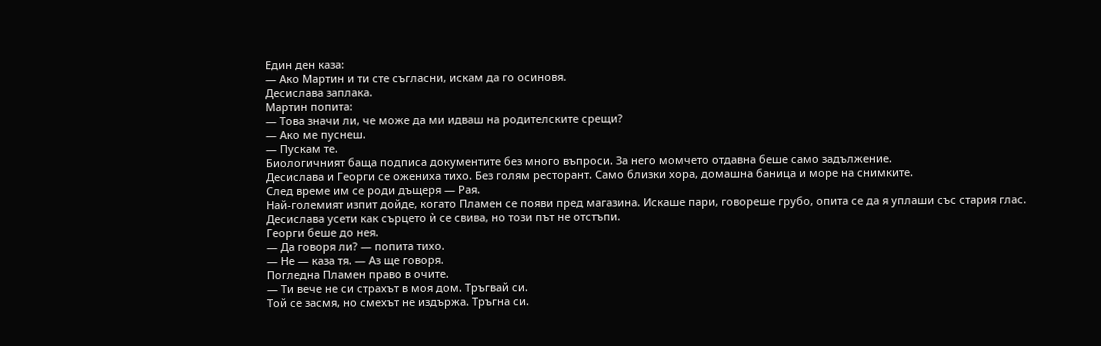Един ден каза:
— Ако Мартин и ти сте съгласни, искам да го осиновя.
Десислава заплака.
Мартин попита:
— Това значи ли, че може да ми идваш на родителските срещи?
— Ако ме пуснеш.
— Пускам те.
Биологичният баща подписа документите без много въпроси. За него момчето отдавна беше само задължение.
Десислава и Георги се ожениха тихо. Без голям ресторант. Само близки хора, домашна баница и море на снимките.
След време им се роди дъщеря — Рая.
Най-големият изпит дойде, когато Пламен се появи пред магазина. Искаше пари, говореше грубо, опита се да я уплаши със стария глас.
Десислава усети как сърцето ѝ се свива, но този път не отстъпи.
Георги беше до нея.
— Да говоря ли? — попита тихо.
— Не — каза тя. — Аз ще говоря.
Погледна Пламен право в очите.
— Ти вече не си страхът в моя дом. Тръгвай си.
Той се засмя, но смехът не издържа. Тръгна си.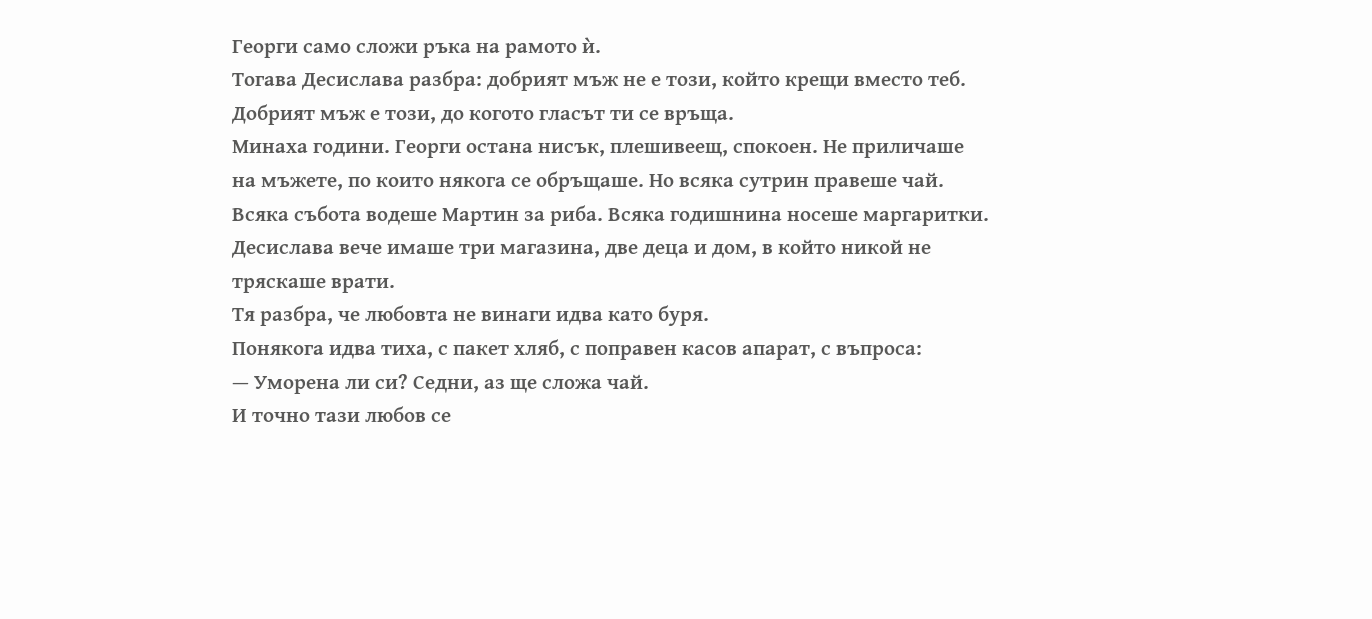Георги само сложи ръка на рамото ѝ.
Тогава Десислава разбра: добрият мъж не е този, който крещи вместо теб. Добрият мъж е този, до когото гласът ти се връща.
Минаха години. Георги остана нисък, плешивеещ, спокоен. Не приличаше на мъжете, по които някога се обръщаше. Но всяка сутрин правеше чай. Всяка събота водеше Мартин за риба. Всяка годишнина носеше маргаритки.
Десислава вече имаше три магазина, две деца и дом, в който никой не тряскаше врати.
Тя разбра, че любовта не винаги идва като буря.
Понякога идва тиха, с пакет хляб, с поправен касов апарат, с въпроса:
— Уморена ли си? Седни, аз ще сложа чай.
И точно тази любов се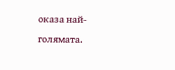оказа най-голямата.